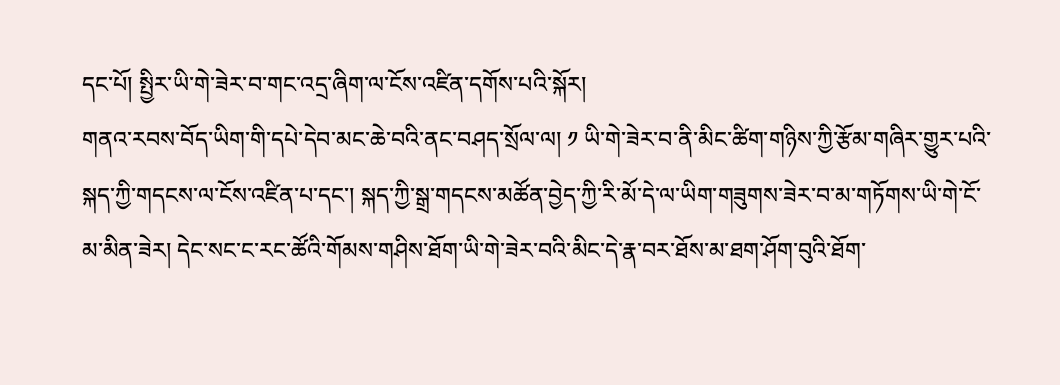དང་པོ། སྤྱིར་ཡི་གེ་ཟེར་བ་གང་འདྲ་ཞིག་ལ་ངོས་འཛིན་དགོས་པའི་སྐོར།
གནའ་རབས་བོད་ཡིག་གི་དཔེ་དེབ་མང་ཆེ་བའི་ནང་བཤད་སྲོལ་ལ། ༡ ཡི་གེ་ཟེར་བ་ནི་མིང་ཚིག་གཉིས་ཀྱི་རྩོམ་གཞིར་གྱུར་པའི་སྐད་ཀྱི་གདངས་ལ་ངོས་འཛིན་པ་དང་། སྐད་ཀྱི་སྒྲ་གདངས་མཚོན་བྱེད་ཀྱི་རི་མོ་དེ་ལ་ཡིག་གཟུགས་ཟེར་བ་མ་གཏོགས་ཡི་གེ་ངོ་མ་མིན་ཟེར། དེང་སང་ང་རང་ཚོའི་གོམས་གཤིས་ཐོག་ཡི་གེ་ཟེར་བའི་མིང་དེ་རྣ་བར་ཐོས་མ་ཐག་ཤོག་བུའི་ཐོག་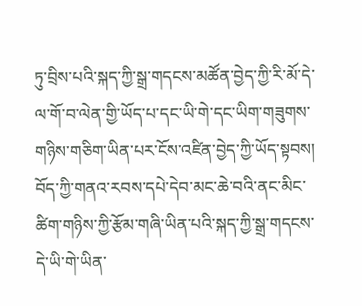ཏུ་བྲིས་པའི་སྐད་ཀྱི་སྒྲ་གདངས་མཚོན་བྱེད་ཀྱི་རི་མོ་དེ་ལ་གོ་བ་ལེན་གྱི་ཡོད་པ་དང་ཡི་གེ་དང་ཡིག་གཟུགས་གཉིས་གཅིག་ཡིན་པར་ངོས་འཛིན་བྱེད་ཀྱི་ཡོད་སྟབས། བོད་ཀྱི་གནའ་རབས་དཔེ་དེབ་མང་ཆེ་བའི་ནང་མིང་ཚིག་གཉིས་ཀྱི་རྩོམ་གཞི་ཡིན་པའི་སྐད་ཀྱི་སྒྲ་གདངས་དེ་ཡི་གེ་ཡིན་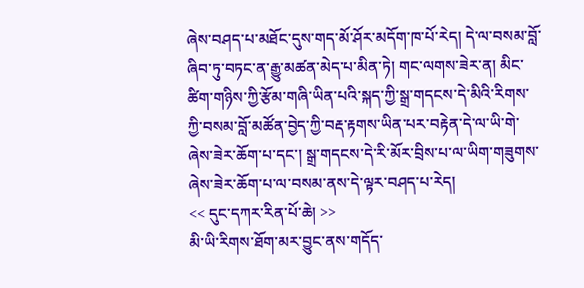ཞེས་བཤད་པ་མཐོང་དུས་གད་མོ་ཤོར་མདོག་ཁ་པོ་རེད། དེ་ལ་བསམ་བློ་ཞིབ་ཏུ་བཏང་ན་རྒྱུ་མཚན་མེད་པ་མིན་ཏེ། གང་ལགས་ཟེར་ན། མིང་ཚིག་གཉིས་ཀྱི་རྩོམ་གཞི་ཡིན་པའི་སྐད་ཀྱི་སྒྲ་གདངས་དེ་མིའི་རིགས་ཀྱི་བསམ་བློ་མཚོན་བྱེད་ཀྱི་བརྡ་རྟགས་ཡིན་པར་བརྟེན་དེ་ལ་ཡི་གེ་ཞེས་ཟེར་ཆོག་པ་དང་། སྒྲ་གདངས་དེ་རི་མོར་བྲིས་པ་ལ་ཡིག་གཟུགས་ཞེས་ཟེར་ཆོག་པ་ལ་བསམ་ནས་དེ་ལྟར་བཤད་པ་རེད།
<< དུང་དཀར་རིན་པོ་ཆེ། >>
མི་ཡི་རིགས་ཐོག་མར་བྱུང་ནས་གདོད་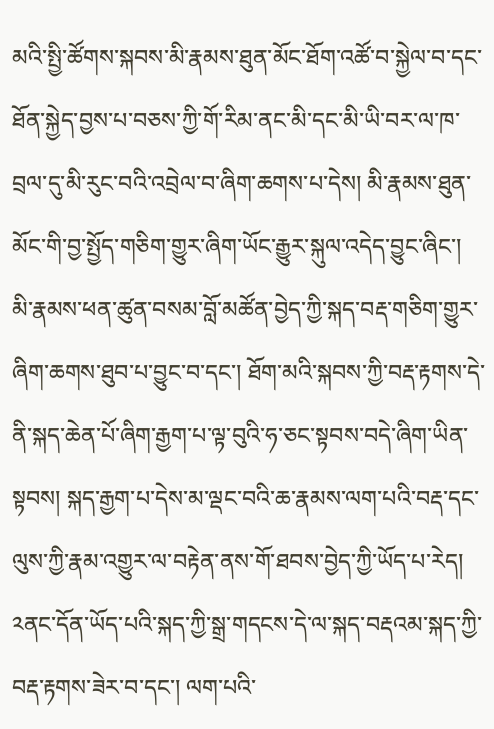མའི་སྤྱི་ཚོགས་སྐབས་མི་རྣམས་ཐུན་མོང་ཐོག་འཚོ་བ་སྐྱེལ་བ་དང་ཐོན་སྐྱེད་བྱས་པ་བཅས་ཀྱི་གོ་རིམ་ནང་མི་དང་མི་ཡི་བར་ལ་ཁ་བྲལ་དུ་མི་རུང་བའི་འབྲེལ་བ་ཞིག་ཆགས་པ་དེས། མི་རྣམས་ཐུན་མོང་གི་བྱ་སྤྱོད་གཅིག་གྱུར་ཞིག་ཡོང་རྒྱུར་སྐུལ་འདེད་བྱུང་ཞིང་། མི་རྣམས་ཕན་ཚུན་བསམ་བློ་མཚོན་བྱེད་ཀྱི་སྐད་བརྡ་གཅིག་གྱུར་ཞིག་ཆགས་ཐུབ་པ་བྱུང་བ་དང་། ཐོག་མའི་སྐབས་ཀྱི་བརྡ་རྟགས་དེ་ནི་སྐད་ཆེན་པོ་ཞིག་རྒྱག་པ་ལྟ་བུའི་ཧ་ཅང་སྟབས་བདེ་ཞིག་ཡིན་སྟབས། སྐད་རྒྱག་པ་དེས་མ་ལྡང་བའི་ཆ་རྣམས་ལག་པའི་བརྡ་དང་ལུས་ཀྱི་རྣམ་འགྱུར་ལ་བརྟེན་ནས་གོ་ཐབས་བྱེད་ཀྱི་ཡོད་པ་རེད། ༢ནང་དོན་ཡོད་པའི་སྐད་ཀྱི་སྒྲ་གདངས་དེ་ལ་སྐད་བརྡའམ་སྐད་ཀྱི་བརྡ་རྟགས་ཟེར་བ་དང་། ལག་པའི་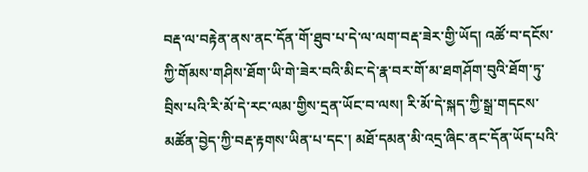བརྡ་ལ་བརྟེན་ནས་ནང་དོན་གོ་ཐུབ་པ་དེ་ལ་ལག་བརྡ་ཟེར་གྱི་ཡོད། འཚོ་བ་དངོས་ཀྱི་གོམས་གཤིས་ཐོག་ཡི་གེ་ཟེར་བའི་མིང་དེ་རྣ་བར་གོ་མ་ཐགཤོག་བུའི་ཐོག་ཏུ་བྲིས་པའི་རི་མོ་དེ་རང་ལམ་གྱིས་དྲན་ཡོང་བ་ལས། རི་མོ་དེ་སྐད་ཀྱི་སྒྲ་གདངས་མཚོན་བྱེད་ཀྱི་བརྡ་རྟགས་ཡིན་པ་དང་། མཐོ་དམན་མི་འདྲ་ཞིང་ནང་དོན་ཡོད་པའི་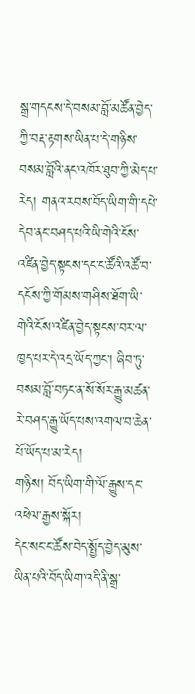སྒྲ་གདངས་དེ་བསམ་བློ་མཚོན་བྱེད་ཀྱི་བརྡ་རྟགས་ཡིན་པ་དེ་གཉིས་བསམ་བློའི་ནང་འཁོར་ཐུབ་ཀྱི་མེད་པ་རེད། གནའ་རབས་བོད་ཡིག་གི་དཔེ་དེབ་ནང་བཤད་པའི་ཡི་གེའི་ངོས་འཛིན་བྱེད་སྟངས་དང་ང་ཚོའི་འཚོ་བ་དངོས་ཀྱི་གོམས་གཤིས་ཐོག་ཡི་གེའི་ངོས་འཛིན་བྱེད་སྟངས་བར་ལ་ཁྱད་པར་དེ་འདྲ་ཡོད་ཀྱང་། ཞིབ་ཏུ་བསམ་བློ་བཏང་ན་སོ་སོར་རྒྱུ་མཚན་རེ་བཤད་རྒྱུ་ཡོད་པས་འགལ་བ་ཆེན་པོ་ཡོད་པ་མ་རེད།
གཉིས། བོད་ཡིག་གི་ལོ་རྒྱུས་དང་འཕེལ་རྒྱས་སྐོར།
དེང་སང་ང་ཚོས་བེད་སྤྱོད་བྱེད་མུས་ཡིན་པའི་བོད་ཡིག་འདི་ནི་སྒྲ་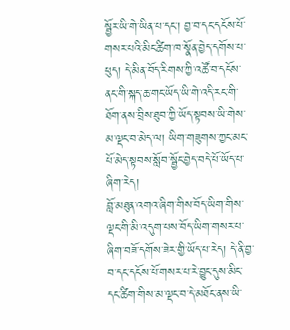སྦྱོར་ཡི་གེ་ཡིན་པ་དང་། བྱ་བ་དང་དངོས་པོ་གསར་པའི་མིང་ཚིག་ཁ་སྣོན་བྱེད་དགོས་པ་ཕུད། དེ་མིན་བོད་རིགས་ཀྱི་འཚོ་བ་དངོས་ནང་གི་སྐད་ཆ་གང་ཡོད་ཡི་གེ་འདི་རང་གི་ཐོག་ནས་བྲིས་ཐུབ་ཀྱི་ཡོད་སྟབས་ཡི་གེས་མ་ལྡང་བ་མེད་ལ། ཡིག་གཟུགས་ཀྱང་མང་པོ་མེད་སྟབས་སློབ་སྦྱོང་བྱེད་བདེ་པོ་ཡོད་པ་ཞིག་རེད།
བློ་མཐུན་འགའ་ཞིག་གིས་བོད་ཡིག་གིས་ལྡང་གི་མི་འདུག་པས་བོད་ཡིག་གསར་པ་ཞིག་བཟོ་དགོས་ཟེར་གྱི་ཡོད་པ་རེད། དེ་ནི་བྱ་བ་དང་དངོས་པོ་གསར་པ་རེ་བྱུང་དུས་མིང་དང་ཚིག་གིས་མ་ལྡང་བ་དེ་མཐོང་ནས་ཡི་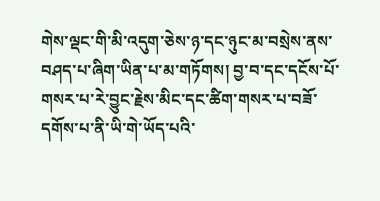གེས་ལྡང་གི་མི་འདུག་ཅེས་ཉ་དང་ཉུང་མ་བསྲེས་ནས་བཤད་པ་ཞིག་ཡིན་པ་མ་གཏོགས། བྱ་བ་དང་དངོས་པོ་གསར་པ་རེ་བྱུང་རྗེས་མིང་དང་ཚིག་གསར་པ་བཟོ་དགོས་པ་ནི་ཡི་གེ་ཡོད་པའི་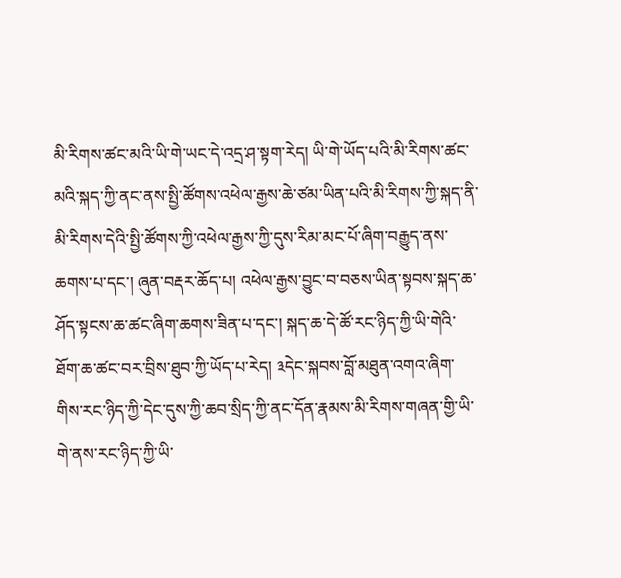མི་རིགས་ཚང་མའི་ཡི་གེ་ཡང་དེ་འདྲ་ཤ་སྟག་རེད། ཡི་གེ་ཡོད་པའི་མི་རིགས་ཚང་མའི་སྐད་ཀྱི་ནང་ནས་སྤྱི་ཚོགས་འཕེལ་རྒྱས་ཆེ་ཙམ་ཡིན་པའི་མི་རིགས་ཀྱི་སྐད་ནི་མི་རིགས་དེའི་སྤྱི་ཚོགས་ཀྱི་འཕེལ་རྒྱས་ཀྱི་དུས་རིམ་མང་པོ་ཞིག་བརྒྱུད་ནས་ཆགས་པ་དང་། ཞུན་བརྡར་ཆོད་པ། འཕེལ་རྒྱས་བྱུང་བ་བཅས་ཡིན་སྟབས་སྐད་ཆ་ཤོད་སྟངས་ཆ་ཚང་ཞིག་ཆགས་ཟིན་པ་དང་། སྐད་ཆ་དེ་ཚོ་རང་ཉིད་ཀྱི་ཡི་གེའི་ཐོག་ཆ་ཚང་བར་བྲིས་ཐུབ་ཀྱི་ཡོད་པ་རེད། ༣དེང་སྐབས་བློ་མཐུན་འགའ་ཞིག་གིས་རང་ཉིད་ཀྱི་དེང་དུས་ཀྱི་ཆབ་སྲིད་ཀྱི་ནང་དོན་རྣམས་མི་རིགས་གཞན་གྱི་ཡི་གེ་ནས་རང་ཉིད་ཀྱི་ཡི་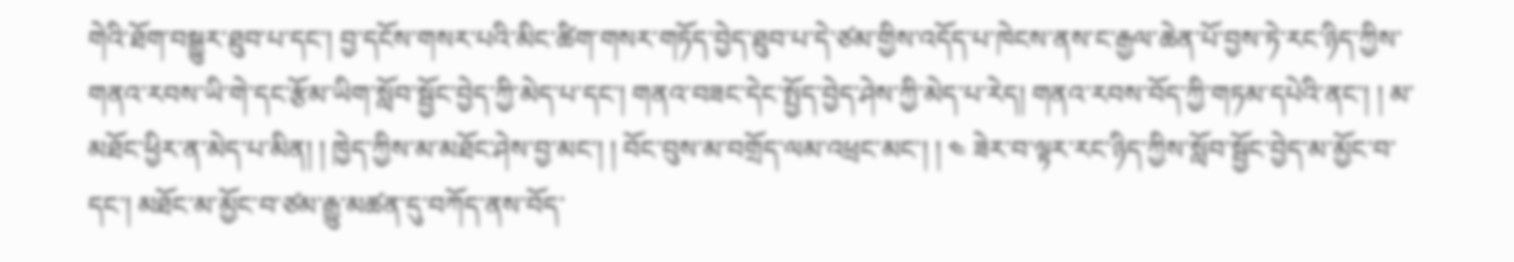གེའི་ཐོག་བསྒྱུར་ཐུབ་པ་དང་། བྱ་དངོས་གསར་པའི་མིང་ཚིག་གསར་གཏོད་བྱེད་ཐུབ་པ་དེ་ཙམ་གྱིས་འདོད་པ་ཁེངས་ནས་ང་རྒྱལ་ཆེན་པོ་བྱས་ཏེ་རང་ཉིད་ཀྱིས་གནའ་རབས་ཡི་གེ་དང་རྩོམ་ཡིག་སློབ་སྦྱོང་བྱེད་ཀྱི་མེད་པ་དང་། གནའ་བཟང་དེང་སྤྱོད་བྱེད་ཤེས་ཀྱི་མེད་པ་རེད། གནའ་རབས་བོད་ཀྱི་གཏམ་དཔེའི་ནང་། ། མ་མཐོང་ཕྱིར་ན་མེད་པ་མིན། ། ཁྱེད་ཀྱིས་མ་མཐོང་ཤེས་བྱ་མང་། ། བོང་བུས་མ་བགྲོད་ལམ་འཕྲང་མང་། ། ༤ ཟེར་བ་ལྟར་རང་ཉིད་ཀྱིས་སློབ་སྦྱོང་བྱེད་མ་མྱོང་བ་དང་། མཐོང་མ་མྱོང་བ་ཙམ་རྒྱུ་མཚན་དུ་བཀོད་ནས་བོད་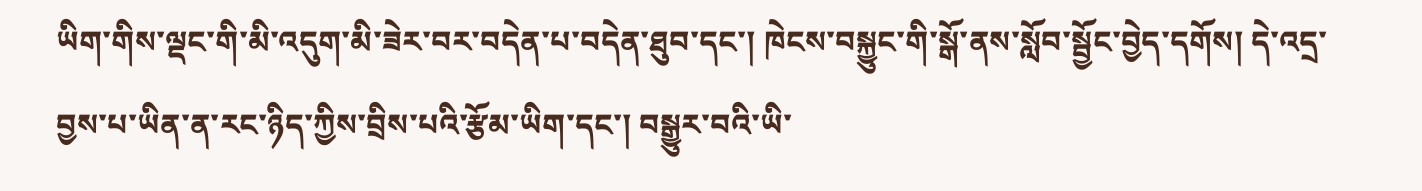ཡིག་གིས་ལྡང་གི་མི་འདུག་མི་ཟེར་བར་བདེན་པ་བདེན་ཐུབ་དང་། ཁེངས་བསྐྱུང་གི་སྒོ་ནས་སློབ་སྦྱོང་བྱེད་དགོས། དེ་འདྲ་བྱས་པ་ཡིན་ན་རང་ཉིད་ཀྱིས་བྲིས་པའི་རྩོམ་ཡིག་དང་། བསྒྱུར་བའི་ཡི་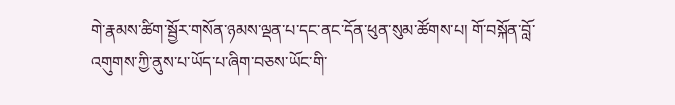གེ་རྣམས་ཚིག་སྦྱོར་གསོན་ཉམས་ལྡན་པ་དང་ནང་དོན་ཕུན་སུམ་ཚོགས་པ། གོ་བསྐོན་བློ་འགུགས་ཀྱི་ནུས་པ་ཡོད་པ་ཞིག་བཅས་ཡོང་གི་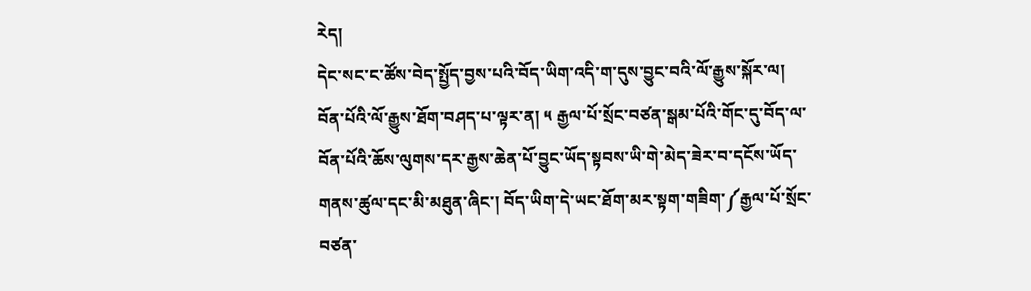རེད།
དེང་སང་ང་ཚོས་བེད་སྤྱོད་བྱས་པའི་བོད་ཡིག་འདི་ག་དུས་བྱུང་བའི་ལོ་རྒྱུས་སྐོར་ལ། བོན་པོའི་ལོ་རྒྱུས་ཐོག་བཤད་པ་ལྟར་ན། ༥ རྒྱལ་པོ་སྲོང་བཙན་སྒམ་པོའི་གོང་དུ་བོད་ལ་བོན་པོའི་ཆོས་ལུགས་དར་རྒྱས་ཆེན་པོ་བྱུང་ཡོད་སྟབས་ཡི་གེ་མེད་ཟེར་བ་དངོས་ཡོད་གནས་ཚུལ་དང་མི་མཐུན་ཞིང་། བོད་ཡིག་དེ་ཡང་ཐོག་མར་སྟག་གཟིག་༼རྒྱལ་པོ་སྲོང་བཙན་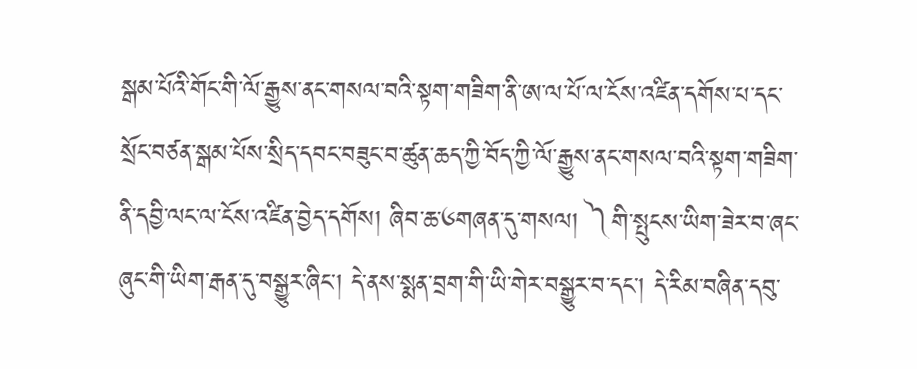སྒམ་པོའི་གོང་གི་ལོ་རྒྱུས་ནང་གསལ་བའི་སྟག་གཟིག་ནི་ཨ་ལ་པོ་ལ་ངོས་འཛིན་དགོས་པ་དང་སྲོང་བཙན་སྒམ་པོས་སྲིད་དབང་བཟུང་བ་ཚུན་ཆད་ཀྱི་བོད་ཀྱི་ལོ་རྒྱུས་ནང་གསལ་བའི་སྟག་གཟིག་ནི་དབྱི་ལང་ལ་ངོས་འཛིན་བྱེད་དགོས། ཞིབ་ཆ་༦གཞན་དུ་གསལ། ༽གི་སྤུངས་ཡིག་ཟེར་བ་ཞང་ཞུང་གི་ཡིག་རྒན་དུ་བསྒྱུར་ཞིང་། དེ་ནས་སྨན་བྲག་གི་ཡི་གེར་བསྒྱུར་བ་དང་། དེ་རིམ་བཞིན་དབུ་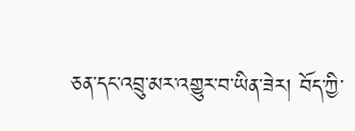ཅན་དང་འབྲུ་མར་འགྱུར་བ་ཡིན་ཟེར། བོད་ཀྱི་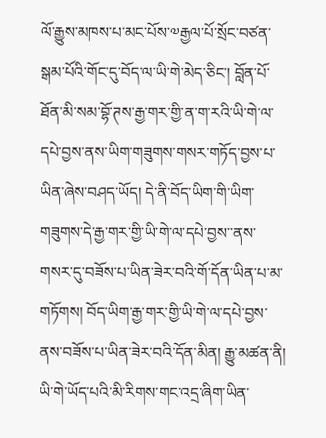ལོ་རྒྱུས་མཁས་པ་མང་པོས་༧རྒྱལ་པོ་སྲོང་བཙན་སྒམ་པོའི་གོང་དུ་བོད་ལ་ཡི་གེ་མེད་ཅིང་། བློན་པོ་ཐོན་མི་སམ་བྷོ་ཊས་རྒྱ་གར་གྱི་ན་ག་རའི་ཡི་གེ་ལ་དཔེ་བྱས་ནས་ཡིག་གཟུགས་གསར་གཏོད་བྱས་པ་ཡིན་ཞེས་བཤད་ཡོད། དེ་ནི་བོད་ཡིག་གི་ཡིག་གཟུགས་དེ་རྒྱ་གར་གྱི་ཡི་གེ་ལ་དཔེ་བྱས་་ནས་གསར་དུ་བཟོས་པ་ཡིན་ཟེར་བའི་གོ་དོན་ཡིན་པ་མ་གཏོགས། བོད་ཡིག་རྒྱ་གར་གྱི་ཡི་གེ་ལ་དཔེ་བྱས་ནས་བཟོས་པ་ཡིན་ཟེར་བའི་དོན་མིན། རྒྱུ་མཚན་ནི། ཡི་གེ་ཡོད་པའི་མི་རིགས་གང་འདྲ་ཞིག་ཡིན་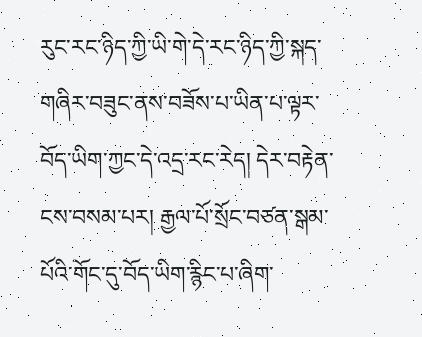རུང་རང་ཉིད་ཀྱི་ཡི་གེ་དེ་རང་ཉིད་ཀྱི་སྐད་གཞིར་བཟུང་ནས་བཟོས་པ་ཡིན་པ་ལྟར་བོད་ཡིག་ཀྱང་དེ་འདྲ་རང་རེད། དེར་བརྟེན་ངས་བསམ་པར། རྒྱལ་པོ་སྲོང་བཙན་སྒམ་པོའི་གོང་དུ་བོད་ཡིག་རྙིང་པ་ཞིག་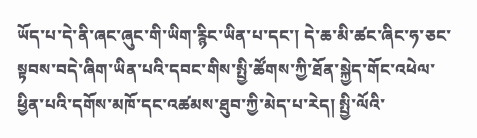ཡོད་པ་དེ་ནི་ཞང་ཞུང་གི་ཡིག་རྙིང་ཡིན་པ་དང་། དེ་ཆ་མི་ཚང་ཞིང་ཧ་ཅང་སྟབས་བདེ་ཞིག་ཡིན་པའི་དབང་གིས་སྤྱི་ཚོགས་ཀྱི་ཐོན་སྐྱེད་གོང་འཕེལ་ཕྱིན་པའི་དགོས་མཁོ་དང་འཚམས་ཐུབ་ཀྱི་མེད་པ་རེད། སྤྱི་ལོའི་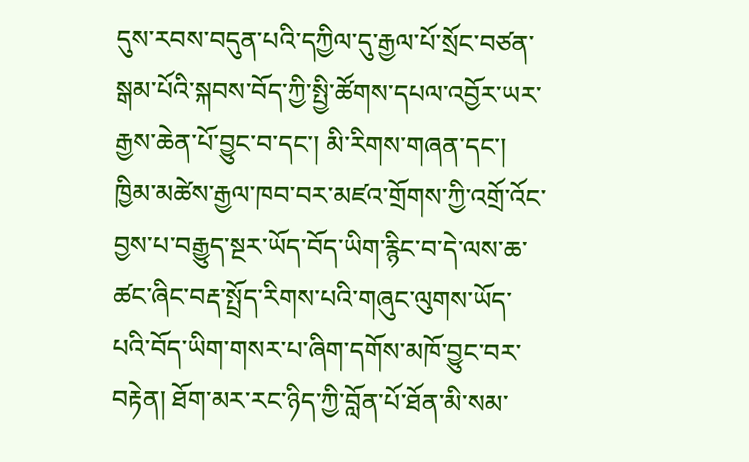དུས་རབས་བདུན་པའི་དཀྱིལ་དུ་རྒྱལ་པོ་སྲོང་བཙན་སྒམ་པོའི་སྐབས་བོད་ཀྱི་སྤྱི་ཚོགས་དཔལ་འབྱོར་ཡར་རྒྱས་ཆེན་པོ་བྱུང་བ་དང་། མི་རིགས་གཞན་དང་། ཁྱིམ་མཚེས་རྒྱལ་ཁབ་བར་མཛའ་གྲོགས་ཀྱི་འགྲོ་འོང་བྱས་པ་བརྒྱུད་སྔར་ཡོད་བོད་ཡིག་རྙིང་བ་དེ་ལས་ཆ་ཚང་ཞིང་བརྡ་སྤྲོད་རིགས་པའི་གཞུང་ལུགས་ཡོད་པའི་བོད་ཡིག་གསར་པ་ཞིག་དགོས་མཁོ་བྱུང་བར་བརྟེན། ཐོག་མར་རང་ཉིད་ཀྱི་བློན་པོ་ཐོན་མི་སམ་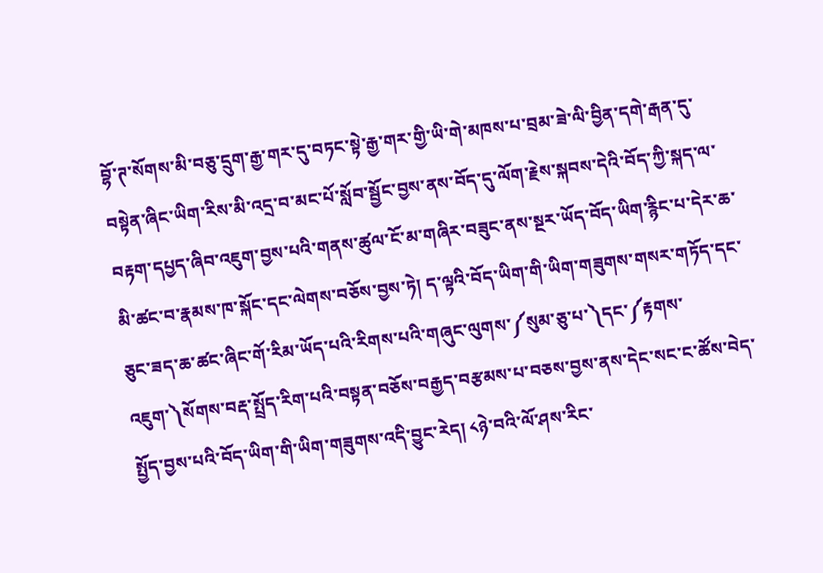བྷོ་ཊ་སོགས་མི་བཅུ་དྲུག་རྒྱ་གར་དུ་བཏང་སྟེ་རྒྱ་གར་གྱི་ཡི་གེ་མཁས་པ་བྲམ་ཟེ་ལི་བྱིན་དགེ་རྒན་དུ་བསྟེན་ཞིང་ཡིག་རིས་མི་འདྲ་བ་མང་པོ་སློབ་སྦྱོང་བྱས་ནས་བོད་དུ་ལོག་རྗེས་སྐབས་དེའི་བོད་ཀྱི་སྐད་ལ་བརྟག་དཔྱད་ཞིབ་འཇུག་བྱས་པའི་གནས་ཚུལ་ངོ་མ་གཞིར་བཟུང་ནས་སྔར་ཡོད་བོད་ཡིག་རྙིང་པ་དེར་ཆ་མི་ཚང་བ་རྣམས་ཁ་སྐོང་དང་ལེགས་བཅོས་བྱས་ཏེ། ད་ལྟའི་བོད་ཡིག་གི་ཡིག་གཟུགས་གསར་གཏོད་དང་ཅུང་ཟད་ཆ་ཚང་ཞིང་གོ་རིམ་ཡོད་པའི་རིགས་པའི་གཞུང་ལུགས་༼སུམ་ཅུ་པ་༽དང་༼རྟགས་འཇུག་༽སོགས་བརྡ་སྤྲོད་རིག་པའི་བསྟན་བཅོས་བརྒྱད་བརྩམས་པ་བཅས་བྱས་ནས་དེང་སང་ང་ཚོས་བེད་སྤྱོད་བྱས་པའི་བོད་ཡིག་གི་ཡིག་གཟུགས་འདི་བྱུང་རེད། ༨ཉེ་བའི་ལོ་ཤས་རིང་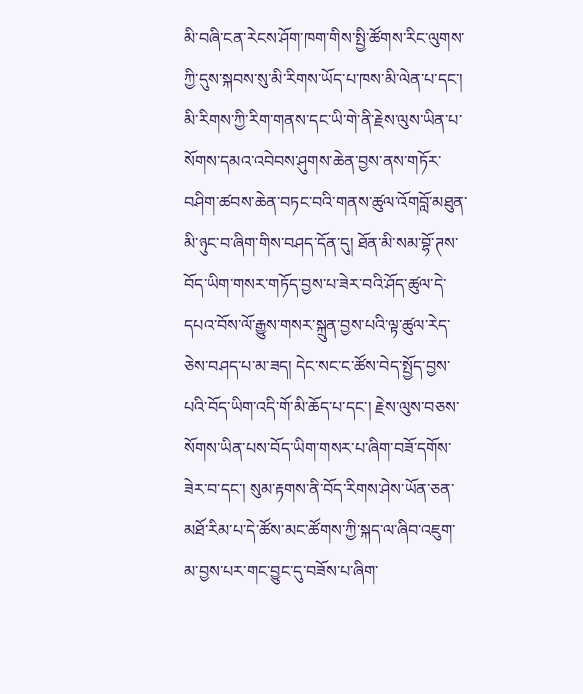མི་བཞི་ངན་རེངས་ཤོག་ཁག་གིས་སྤྱི་ཚོགས་རིང་ལུགས་ཀྱི་དུས་སྐབས་སུ་མི་རིགས་ཡོད་པ་ཁས་མི་ལེན་པ་དང་། མི་རིགས་ཀྱི་རིག་གནས་དང་ཡི་གེ་ནི་རྗེས་ལུས་ཡིན་པ་སོགས་དམའ་འབེབས་ཤུགས་ཆེན་བྱས་ནས་གཏོར་བཤིག་ཚབས་ཆེན་བཏང་བའི་གནས་ཚུལ་འོགབློ་མཐུན་མི་ཉུང་བ་ཞིག་གིས་བཤད་དོན་དུ། ཐོན་མི་སམ་བྷོ་ཊས་བོད་ཡིག་གསར་གཏོད་བྱས་པ་ཟེར་བའི་ཤོད་ཚུལ་དེ་དཔའ་བོས་ལོ་རྒྱུས་གསར་སྐྲུན་བྱས་པའི་ལྟ་ཚུལ་རེད་ཅེས་བཤད་པ་མ་ཟད། དེང་སང་ང་ཚོས་བེད་སྤྱོད་བྱས་པའི་བོད་ཡིག་འདི་གོ་མི་ཆོད་པ་དང་། རྗེས་ལུས་བཅས་སོགས་ཡིན་པས་བོད་ཡིག་གསར་པ་ཞིག་བཟོ་དགོས་ཟེར་བ་དང་། སུམ་རྟགས་ནི་བོད་རིགས་ཤེས་ཡོན་ཅན་མཐོ་རིམ་པ་དེ་ཚོས་མང་ཚོགས་ཀྱི་སྐད་ལ་ཞིབ་འཇུག་མ་བྱས་པར་གང་བྱུང་དུ་བཟོས་པ་ཞིག་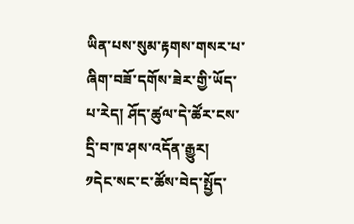ཡིན་པས་སུམ་རྟགས་གསར་པ་ཞིག་བཟོ་དགོས་ཟེར་གྱི་ཡོད་པ་རེད། ཤོད་ཚུལ་དེ་ཚོར་ངས་དྲི་བ་ཁ་ཤས་འདོན་རྒྱུར།
༡དེང་སང་ང་ཚོས་བེད་སྤྱོད་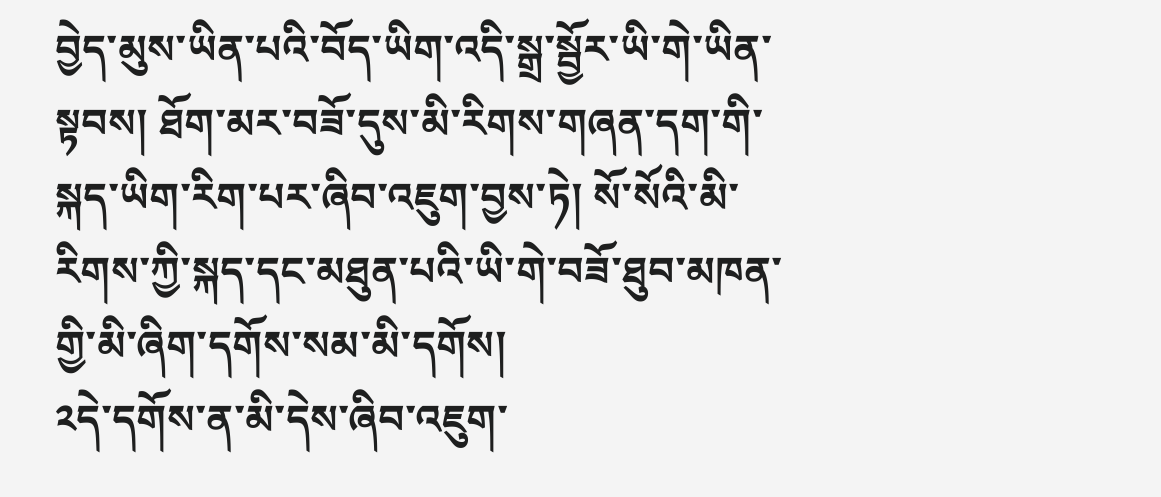བྱེད་མུས་ཡིན་པའི་བོད་ཡིག་འདི་སྒྲ་སྦྱོར་ཡི་གེ་ཡིན་སྟབས། ཐོག་མར་བཟོ་དུས་མི་རིགས་གཞན་དག་གི་སྐད་ཡིག་རིག་པར་ཞིབ་འཇུག་བྱས་ཏེ། སོ་སོའི་མི་རིགས་ཀྱི་སྐད་དང་མཐུན་པའི་ཡི་གེ་བཟོ་ཐུབ་མཁན་གྱི་མི་ཞིག་དགོས་སམ་མི་དགོས།
༢དེ་དགོས་ན་མི་དེས་ཞིབ་འཇུག་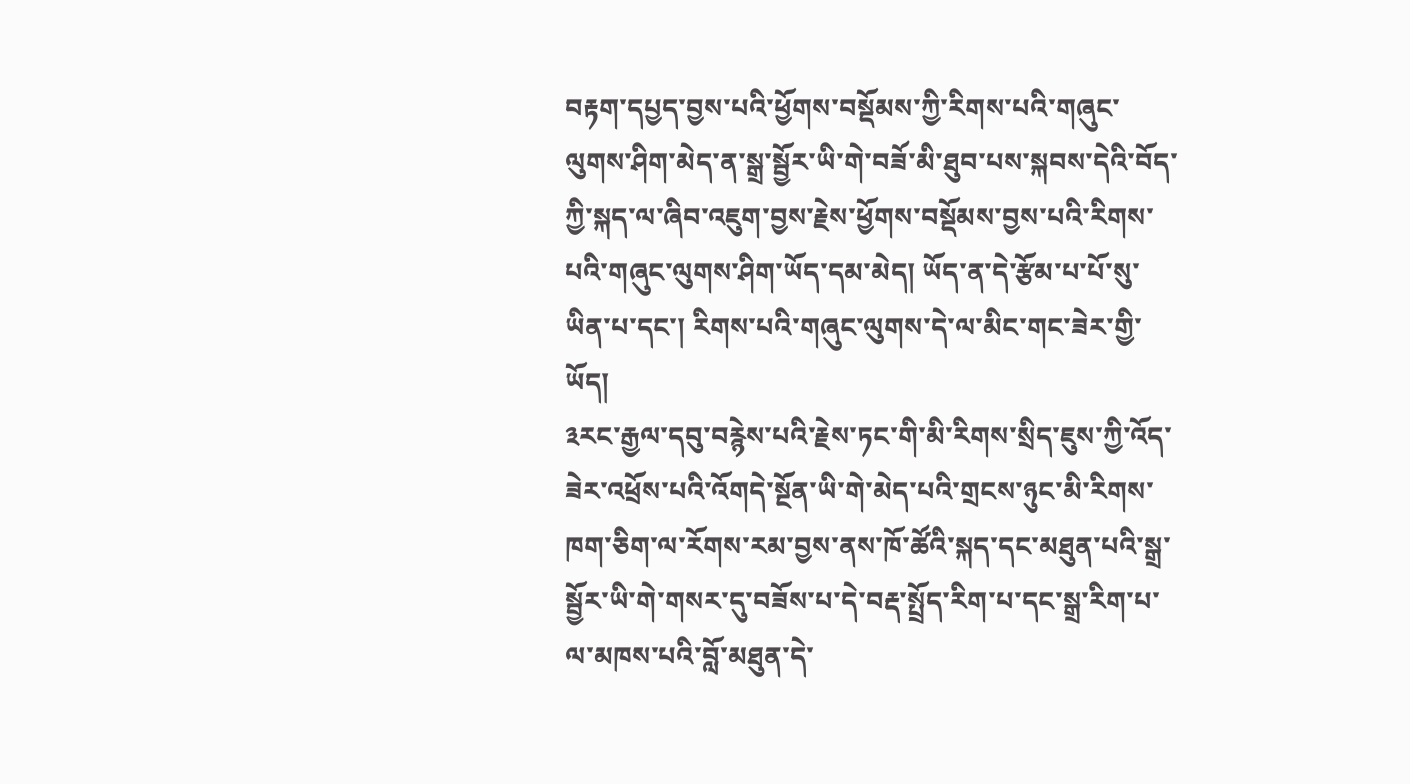བརྟག་དཔྱད་བྱས་པའི་ཕྱོགས་བསྡོམས་ཀྱི་རིགས་པའི་གཞུང་ལུགས་ཤིག་མེད་ན་སྒྲ་སྦྱོར་ཡི་གེ་བཟོ་མི་ཐུབ་པས་སྐབས་དེའི་བོད་ཀྱི་སྐད་ལ་ཞིབ་འཇུག་བྱས་རྗེས་ཕྱོགས་བསྡོམས་བྱས་པའི་རིགས་པའི་གཞུང་ལུགས་ཤིག་ཡོད་དམ་མེད། ཡོད་ན་དེ་རྩོམ་པ་པོ་སུ་ཡིན་པ་དང་། རིགས་པའི་གཞུང་ལུགས་དེ་ལ་མིང་གང་ཟེར་གྱི་ཡོད།
༣རང་རྒྱལ་དབུ་བརྙེས་པའི་རྗེས་ཏང་གི་མི་རིགས་སྲིད་ཇུས་ཀྱི་འོད་ཟེར་འཕྲོས་པའི་འོགདེ་སྔོན་ཡི་གེ་མེད་པའི་གྲངས་ཉུང་མི་རིགས་ཁག་ཅིག་ལ་རོགས་རམ་བྱས་ནས་ཁོ་ཚོའི་སྐད་དང་མཐུན་པའི་སྒྲ་སྦྱོར་ཡི་གེ་གསར་དུ་བཟོས་པ་དེ་བརྡ་སྤྲོད་རིག་པ་དང་སྒྲ་རིག་པ་ལ་མཁས་པའི་བློ་མཐུན་དེ་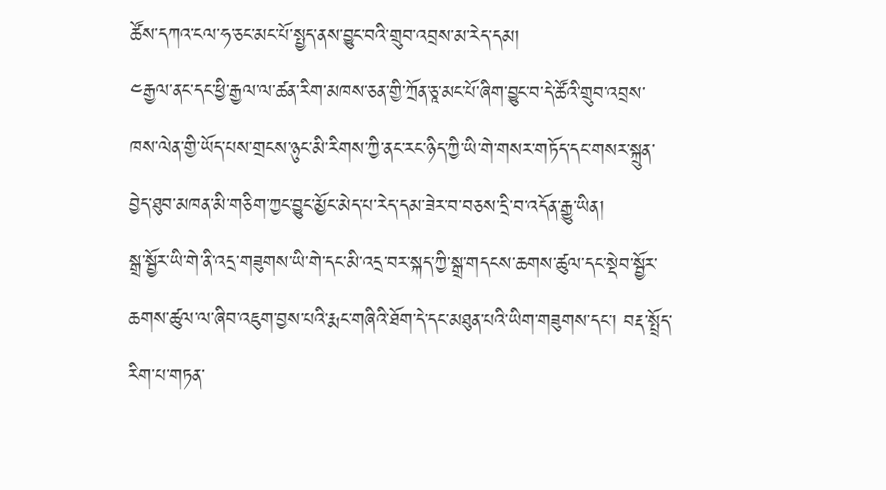ཚོས་དཀའ་ངལ་ཧ་ཅང་མང་པོ་སྤྱད་ནས་བྱུང་བའི་གྲུབ་འབྲས་མ་རེད་དམ།
༤རྒྱལ་ནང་དང་ཕྱི་རྒྱལ་ལ་ཚན་རིག་མཁས་ཅན་གྱི་ཀྲོན་ཅཱ་མང་པོ་ཞིག་བྱུང་བ་དེ་ཚོའི་གྲུབ་འབྲས་ཁས་ལེན་གྱི་ཡོད་པས་གྲངས་ཉུང་མི་རིགས་ཀྱི་ནང་རང་ཉིད་ཀྱི་ཡི་གེ་གསར་གཏོད་དང་གསར་སྐྲུན་བྱེད་ཐུབ་མཁན་མི་གཅིག་ཀྱང་བྱུང་མྱོང་མེད་པ་རེད་དམ་ཟེར་བ་བཅས་དྲི་བ་འདོན་རྒྱུ་ཡིན།
སྒྲ་སྦྱོར་ཡི་གེ་ནི་འདྲ་གཟུགས་ཡི་གེ་དང་མི་འདྲ་བར་སྐད་ཀྱི་སྒྲ་གདངས་ཆགས་ཚུལ་དང་སྡེབ་སྦྱོར་ཆགས་ཚུལ་ལ་ཞིབ་འཇུག་བྱས་པའི་རྨང་གཞིའི་ཐོག་དེ་དང་མཐུན་པའི་ཡིག་གཟུགས་དང་། བརྡ་སྤྲོད་རིག་པ་གཏན་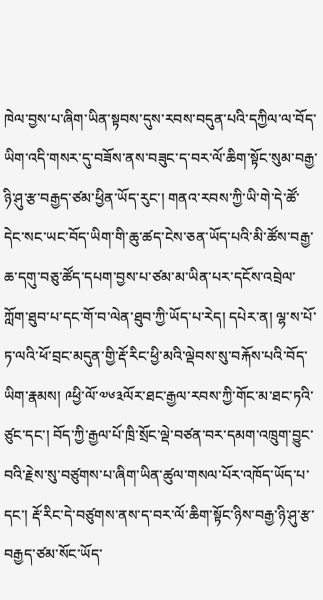ཁེལ་བྱས་པ་ཞིག་ཡིན་སྟབས་དུས་རབས་བདུན་པའི་དཀྱིལ་ལ་བོད་ཡིག་འདི་གསར་དུ་བཟོས་ནས་བཟུང་ད་བར་ལོ་ཆིག་སྟོང་སུམ་བརྒྱ་ཉི་ཤུ་རྩ་བརྒྱད་ཙམ་ཕྱིན་ཡོད་རུང་། གནའ་རབས་ཀྱི་ཡི་གེ་དེ་ཚོ་དེང་སང་ཡང་བོད་ཡིག་གི་ཆུ་ཚད་ངེས་ཅན་ཡོད་པའི་མི་ཚོས་བརྒྱ་ཆ་དགུ་བཅུ་ཚོད་དཔག་བྱས་པ་ཙམ་མ་ཡིན་པར་དངོས་འབྲེལ་ཀློག་ཐུབ་པ་དང་གོ་བ་ལེན་ཐུབ་ཀྱི་ཡོད་པ་རེད། དཔེར་ན། ལྷ་ས་པོ་ཏ་ལའི་ཕོ་བྲང་མདུན་གྱི་རྡོ་རིང་ཕྱི་མའི་ལྡེབས་སུ་བརྐོས་པའི་བོད་ཡིག་རྣམས། ༩ཕྱི་ལོ་༧༦༣ལོར་ཐང་རྒྱལ་རབས་ཀྱི་གོང་མ་ཐང་ཏའི་ཙུང་དང་། བོད་ཀྱི་རྒྱལ་པོ་ཁྲི་སྲོང་ལྡེ་བཙན་བར་དམག་འཁྲུག་བྱུང་བའི་རྗེས་སུ་བཙུགས་པ་ཞིག་ཡིན་ཚུལ་གསལ་པོར་འཁོད་ཡོད་པ་དང་། རྡོ་རིང་དེ་བཙུགས་ནས་ད་བར་ལོ་ཆིག་སྟོང་ཉིས་བརྒྱ་ཉི་ཤུ་རྩ་བརྒྱད་ཙམ་སོང་ཡོད་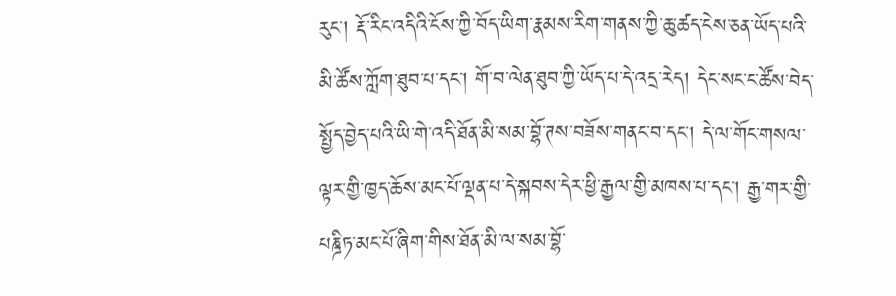རུང་། རྡོ་རིང་འདིའི་ངོས་ཀྱི་བོད་ཡིག་རྣམས་རིག་གནས་ཀྱི་ཆུ་ཚད་ངེས་ཅན་ཡོད་པའི་མི་ཚོས་ཀློག་ཐུབ་པ་དང་། གོ་བ་ལེན་ཐུབ་ཀྱི་ཡོད་པ་དེ་འདྲ་རེད། དེང་སང་ང་ཚོས་བེད་སྤྱོད་བྱེད་པའི་ཡི་གེ་འདི་ཐོན་མི་སམ་བྷོ་ཊས་བཟོས་གནང་བ་དང་། དེ་ལ་གོང་གསལ་ལྟར་གྱི་ཁྱད་ཆོས་མང་པོ་ལྡན་པ་དེ་སྐབས་དེར་ཕྱི་རྒྱལ་གྱི་མཁས་པ་དང་། རྒྱ་གར་གྱི་པཎྜིཏ་མང་པོ་ཞིག་གིས་ཐོན་མི་ལ་སམ་བྷོ་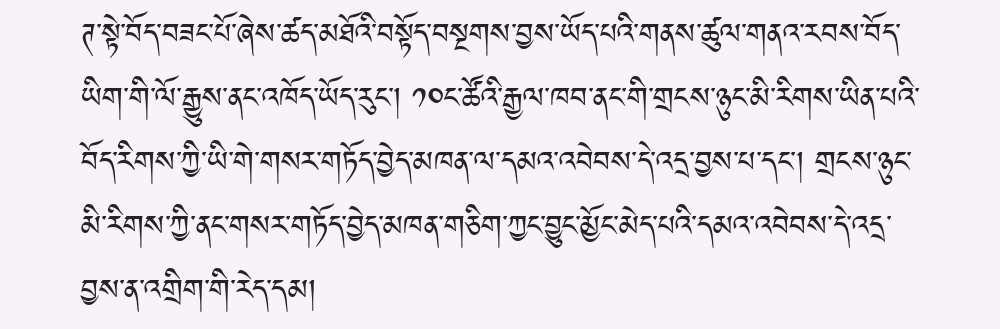ཊ་སྟེ་བོད་བཟང་པོ་ཞེས་ཚད་མཐོའི་བསྟོད་བསྔགས་བྱས་ཡོད་པའི་གནས་ཚུལ་གནའ་རབས་བོད་ཡིག་གི་ལོ་རྒྱུས་ནང་འཁོད་ཡོད་རུང་། ༡༠ང་ཚོའི་རྒྱལ་ཁབ་ནང་གི་གྲངས་ཉུང་མི་རིགས་ཡིན་པའི་བོད་རིགས་ཀྱི་ཡི་གེ་གསར་གཏོད་བྱེད་མཁན་ལ་དམའ་འབེབས་དེ་འདྲ་བྱས་པ་དང་། གྲངས་ཉུང་མི་རིགས་ཀྱི་ནང་གསར་གཏོད་བྱེད་མཁན་གཅིག་ཀྱང་བྱུང་མྱོང་མེད་པའི་དམའ་འབེབས་དེ་འདྲ་བྱས་ན་འགྲིག་གི་རེད་དམ།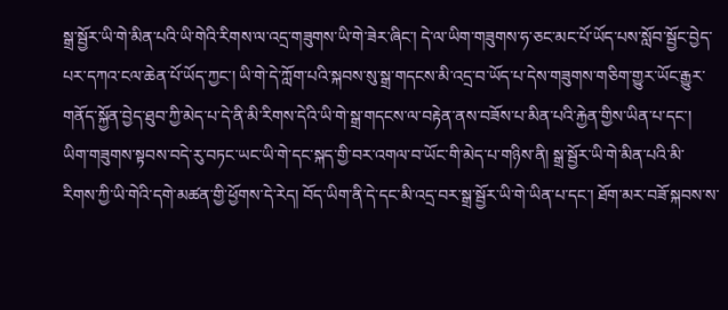སྒྲ་སྦྱོར་ཡི་གེ་མིན་པའི་ཡི་གེའི་རིགས་ལ་འདྲ་གཟུགས་ཡི་གེ་ཟེར་ཞིང་། དེ་ལ་ཡིག་གཟུགས་ཧ་ཅང་མང་པོ་ཡོད་པས་སློབ་སྦྱོང་བྱེད་པར་དཀའ་ངལ་ཆེན་པོ་ཡོད་ཀྱང་། ཡི་གེ་དེ་ཀློག་པའི་སྐབས་སུ་སྒྲ་གདངས་མི་འདྲ་བ་ཡོད་པ་དེས་གཟུགས་གཅིག་གྱུར་ཡོང་རྒྱུར་གནོད་སྐྱོན་བྱེད་ཐུབ་ཀྱི་མེད་པ་དེ་ནི་མི་རིགས་དེའི་ཡི་གེ་སྒྲ་གདངས་ལ་བརྟེན་ནས་བཟོས་པ་མིན་པའི་རྐྱེན་གྱིས་ཡིན་པ་དང་། ཡིག་གཟུགས་སྟབས་བདེ་རུ་བཏང་ཡང་ཡི་གེ་དང་སྐད་གྱི་བར་འགལ་བ་ཡོང་གི་མེད་པ་གཉིས་ནི། སྒྲ་སྦྱོར་ཡི་གེ་མིན་པའི་མི་རིགས་ཀྱི་ཡི་གེའི་དགེ་མཚན་གྱི་ཕྱོགས་དེ་རེད། བོད་ཡིག་ནི་དེ་དང་མི་འདྲ་བར་སྒྲ་སྦྱོར་ཡི་གེ་ཡིན་པ་དང་། ཐོག་མར་བཟོ་སྐབས་ས་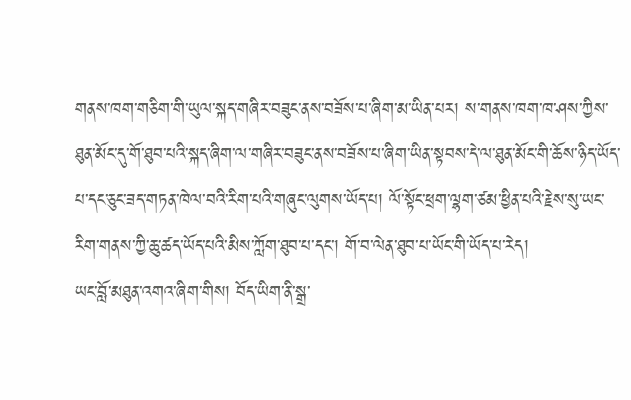གནས་ཁག་གཅིག་གི་ཡུལ་སྐད་གཞིར་བཟུང་ནས་བཟོས་པ་ཞིག་མ་ཡིན་པར། ས་གནས་ཁག་ཁ་ཤས་ཀྱིས་ཐུན་མོང་དུ་གོ་ཐུབ་པའི་སྐད་ཞིག་ལ་གཞིར་བཟུང་ནས་བཟོས་པ་ཞིག་ཡིན་སྟབས་དེ་ལ་ཐུན་མོང་གི་ཆོས་ཉིད་ཡོད་པ་དང་ཅུང་ཟད་གཏན་ཁེལ་བའི་རིག་པའི་གཞུང་ལུགས་ཡོད་པ། ལོ་སྟོང་ཕྲག་ལྷག་ཙམ་ཕྱིན་པའི་རྗེས་སུ་ཡང་རིག་གནས་ཀྱི་ཆུ་ཚད་ཡོད་པའི་མིས་ཀློག་ཐུབ་པ་དང་། གོ་བ་ལེན་ཐུབ་པ་ཡོང་གི་ཡོད་པ་རེད།
ཡང་བློ་མཐུན་འགའ་ཞིག་གིས། བོད་ཡིག་ནི་སྒྲ་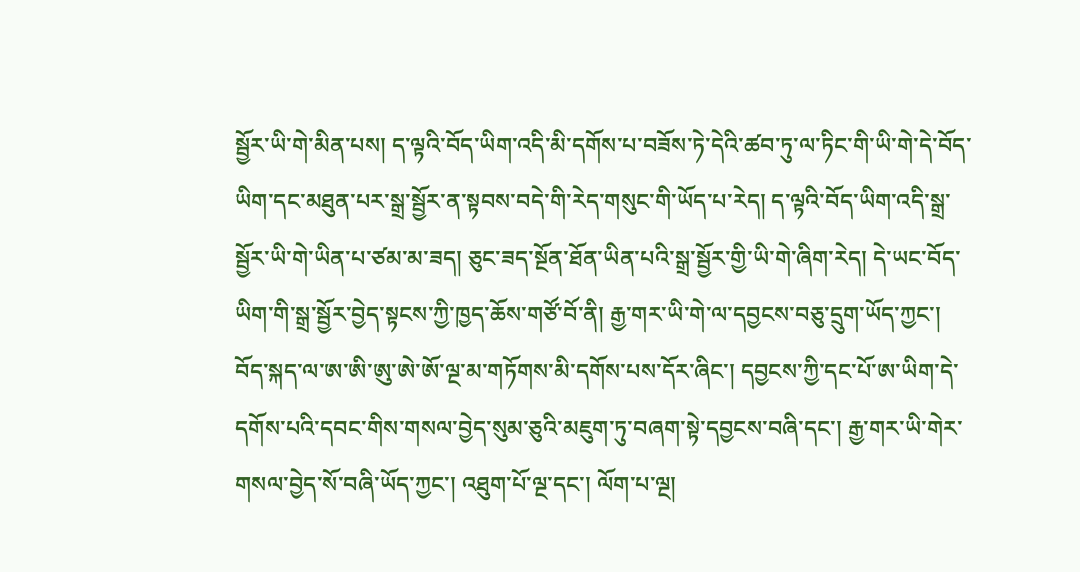སྦྱོར་ཡི་གེ་མིན་པས། ད་ལྟའི་བོད་ཡིག་འདི་མི་དགོས་པ་བཟོས་ཏེ་དེའི་ཚབ་ཏུ་ལ་ཏིང་གི་ཡི་གེ་དེ་བོད་ཡིག་དང་མཐུན་པར་སྒྲ་སྦྱོར་ན་སྟབས་བདེ་གི་རེད་གསུང་གི་ཡོད་པ་རེད། ད་ལྟའི་བོད་ཡིག་འདི་སྒྲ་སྦྱོར་ཡི་གེ་ཡིན་པ་ཙམ་མ་ཟད། ཅུང་ཟད་སྔོན་ཐོན་ཡིན་པའི་སྒྲ་སྦྱོར་གྱི་ཡི་གེ་ཞིག་རེད། དེ་ཡང་བོད་ཡིག་གི་སྒྲ་སྦྱོར་བྱེད་སྟངས་ཀྱི་ཁྱད་ཆོས་གཙོ་བོ་ནི། རྒྱ་གར་ཡི་གེ་ལ་དབྱངས་བཅུ་དྲུག་ཡོད་ཀྱང་། བོད་སྐད་ལ་ཨ་ཨི་ཨུ་ཨེ་ཨོ་ལྔ་མ་གཏོགས་མི་དགོས་པས་དོར་ཞིང་། དབྱངས་ཀྱི་དང་པོ་ཨ་ཡིག་དེ་དགོས་པའི་དབང་གིས་གསལ་བྱེད་སུམ་ཅུའི་མཇུག་ཏུ་བཞག་སྟེ་དབྱངས་བཞི་དང་། རྒྱ་གར་ཡི་གེར་གསལ་བྱེད་སོ་བཞི་ཡོད་ཀྱང་། འཐུག་པོ་ལྔ་དང་། ལོག་པ་ལྔ།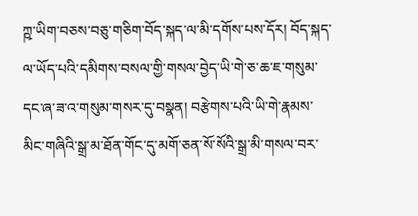ཀྵ་ཡིག་བཅས་བཅུ་གཅིག་བོད་སྐད་ལ་མི་དགོས་པས་དོར། བོད་སྐད་ལ་ཡོད་པའི་དམིགས་བསལ་གྱི་གསལ་བྱེད་ཡི་གེ་ཅ་ཆ་ཇ་གསུམ་དང་ཞ་ཟ་འ་གསུམ་གསར་དུ་བསྣན། བརྩེགས་པའི་ཡི་གེ་རྣམས་མིང་གཞིའི་སྒྲ་མ་ཐོན་གོང་དུ་མགོ་ཅན་སོ་སོའི་སྒྲ་མི་གསལ་བར་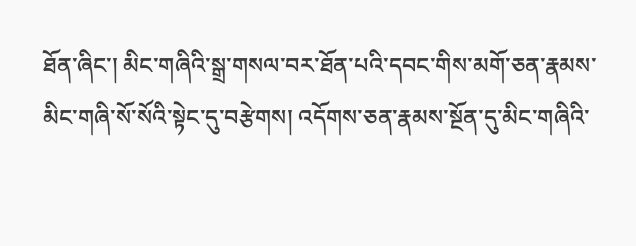ཐོན་ཞིང་། མིང་གཞིའི་སྒྲ་གསལ་བར་ཐོན་པའི་དབང་གིས་མགོ་ཅན་རྣམས་མིང་གཞི་སོ་སོའི་སྟེང་དུ་བརྩེགས། འདོགས་ཅན་རྣམས་སྔོན་དུ་མིང་གཞིའི་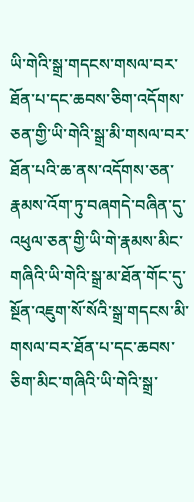ཡི་གེའི་སྒྲ་གདངས་གསལ་བར་ཐོན་པ་དང་ཆབས་ཅིག་འདོགས་ཅན་གྱི་ཡི་གེའི་སྒྲ་མི་གསལ་བར་ཐོན་པའི་ཆ་ནས་འདོགས་ཅན་རྣམས་འོག་ཏུ་བཞགདེ་བཞིན་དུ་འཕུལ་ཅན་གྱི་ཡི་གེ་རྣམས་མིང་གཞིའི་ཡི་གེའི་སྒྲ་མ་ཐོན་གོང་དུ་སྔོན་འཇུག་སོ་སོའི་སྒྲ་གདངས་མི་གསལ་བར་ཐོན་པ་དང་ཆབས་ཅིག་མིང་གཞིའི་ཡི་གེའི་སྒྲ་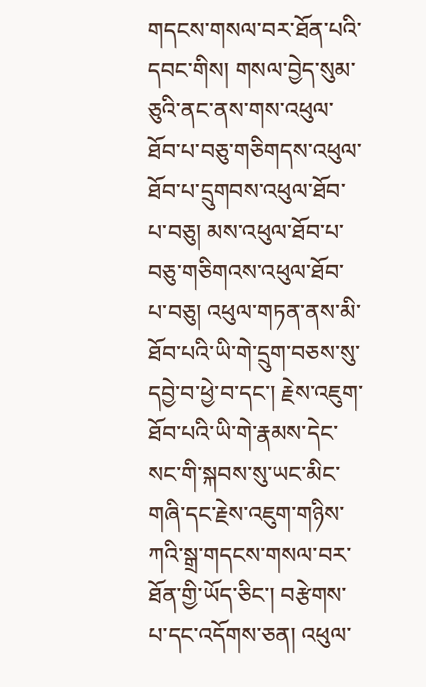གདངས་གསལ་བར་ཐོན་པའི་དབང་གིས། གསལ་བྱེད་སུམ་ཅུའི་ནང་ནས་གས་འཕུལ་ཐོབ་པ་བཅུ་གཅིགདས་འཕུལ་ཐོབ་པ་དྲུགབས་འཕུལ་ཐོབ་པ་བཅུ། མས་འཕུལ་ཐོབ་པ་བཅུ་གཅིགའས་འཕུལ་ཐོབ་པ་བཅུ། འཕུལ་གཏན་ནས་མི་ཐོབ་པའི་ཡི་གེ་དྲུག་བཅས་སུ་དབྱེ་བ་ཕྱེ་བ་དང་། རྗེས་འཇུག་ཐོབ་པའི་ཡི་གེ་རྣམས་དེང་སང་གི་སྐབས་སུ་ཡང་མིང་གཞི་དང་རྗེས་འཇུག་གཉིས་ཀའི་སྒྲ་གདངས་གསལ་བར་ཐོན་གྱི་ཡོད་ཅིང་། བརྩེགས་པ་དང་འདོགས་ཅན། འཕུལ་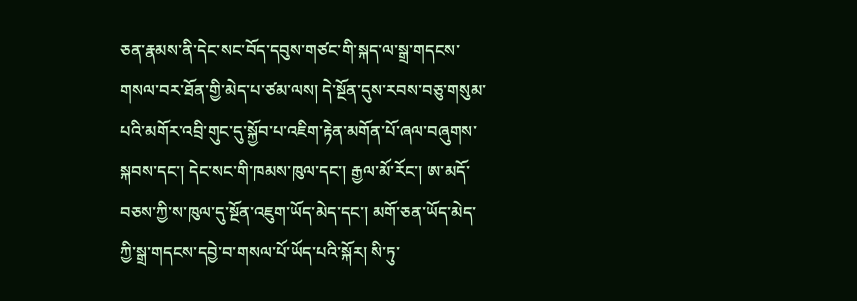ཅན་རྣམས་ནི་དེང་སང་བོད་དབུས་གཙང་གི་སྐད་ལ་སྒྲ་གདངས་གསལ་བར་ཐོན་གྱི་མེད་པ་ཙམ་ལས། དེ་སྔོན་དུས་རབས་བཅུ་གསུམ་པའི་མགོར་འབྲི་གུང་དུ་སྐྱོབ་པ་འཇིག་རྟེན་མགོན་པོ་ཞལ་བཞུགས་སྐབས་དང་། དེང་སང་གི་ཁམས་ཁུལ་དང་། རྒྱལ་མོ་རོང་། ཨ་མདོ་བཅས་ཀྱི་ས་ཁུལ་དུ་སྔོན་འཇུག་ཡོད་མེད་དང་། མགོ་ཅན་ཡོད་མེད་ཀྱི་སྒྲ་གདངས་དབྱེ་བ་གསལ་པོ་ཡོད་པའི་སྐོར། སི་ཏུ་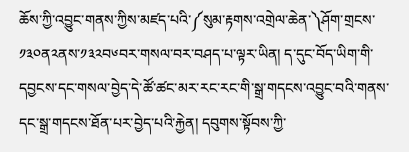ཆོས་ཀྱི་འབྱུང་གནས་ཀྱིས་མཛད་པའི་༼སུམ་རྟགས་འགྲེལ་ཆེན་༽ཤོག་གྲངས་༡༣༠ན༢ནས་༡༣༢བ༦བར་གསལ་བར་བཤད་པ་ལྟར་ཡིན། ད་དུང་བོད་ཡིག་གི་དབྱངས་དང་གསལ་བྱེད་དེ་ཚོ་ཚང་མར་རང་རང་གི་སྒྲ་གདངས་འབྱུང་བའི་གནས་དང་སྒྲ་གདངས་ཐོན་པར་བྱེད་པའི་རྐྱེན། དབུགས་སྟོབས་ཀྱི་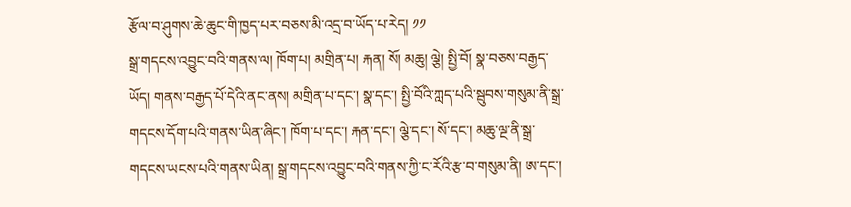རྩོལ་བ་ཤུགས་ཆེ་ཆུང་གི་ཁྱད་པར་བཅས་མི་འདྲ་བ་ཡོད་པ་རེད། ༡༡
སྒྲ་གདངས་འབྱུང་བའི་གནས་ལ། ཁོག་པ། མགྲིན་པ། རྐན། སོ། མཆུ། ལྕེ། སྤྱི་བོ། སྣ་བཅས་བརྒྱད་ཡོད། གནས་བརྒྱད་པོ་དེའི་ནང་ནས། མགྲིན་པ་དང་། སྣ་དང་། སྤྱི་བོའི་ཀླད་པའི་སྦུབས་གསུམ་ནི་སྒྲ་གདངས་དོག་པའི་གནས་ཡིན་ཞིང་། ཁོག་པ་དང་། རྐན་དང་། ལྕེ་དང་། སོ་དང་། མཆུ་ལྔ་ནི་སྒྲ་གདངས་ཡངས་པའི་གནས་ཡིན། སྒྲ་གདངས་འབྱུང་བའི་གནས་ཀྱི་ང་རོའི་རྩ་བ་གསུམ་ནི། ཨ་དང་།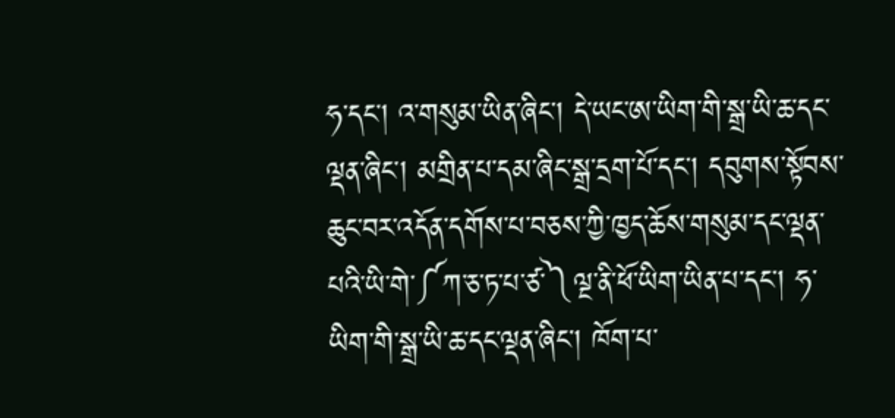ཧ་དང་། འ་གསུམ་ཡིན་ཞིང་། དེ་ཡང་ཨ་ཡིག་གི་སྒྲ་ཡི་ཆ་དང་ལྡན་ཞིང་། མགྲིན་པ་དམ་ཞིང་སྒྲ་དྲག་པོ་དང་། དབུགས་སྟོབས་ཆུང་བར་འདོན་དགོས་པ་བཅས་ཀྱི་ཁྱད་ཆོས་གསུམ་དང་ལྡན་པའི་ཡི་གེ་༼ཀ་ཅ་ཏ་པ་ཙ་༽ལྔ་ནི་ཕོ་ཡིག་ཡིན་པ་དང་། ཧ་ཡིག་གི་སྒྲ་ཡི་ཆ་དང་ལྡན་ཞིང་། ཁོག་པ་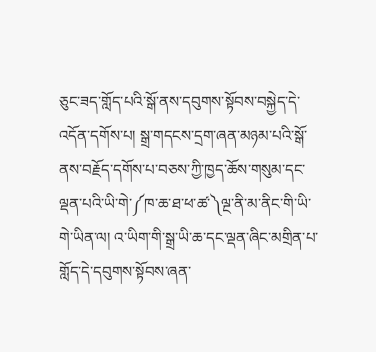ཅུང་ཟད་གློད་པའི་སྒོ་ནས་དབུགས་སྟོབས་བསྐྱེད་དེ་འདོན་དགོས་པ། སྒྲ་གདངས་དྲག་ཞན་མཉམ་པའི་སྒོ་ནས་བརྗོད་དགོས་པ་བཅས་ཀྱི་ཁྱད་ཆོས་གསུམ་དང་ལྡན་པའི་ཡི་གེ་༼ཁ་ཆ་ཐ་ཕ་ཚ་༽ལྔ་ནི་མ་ནིང་གི་ཡི་གེ་ཡིན་ལ། འ་ཡིག་གི་སྒྲ་ཡི་ཆ་དང་ལྡན་ཞིང་མགྲིན་པ་གློད་དེ་དབུགས་སྟོབས་ཞན་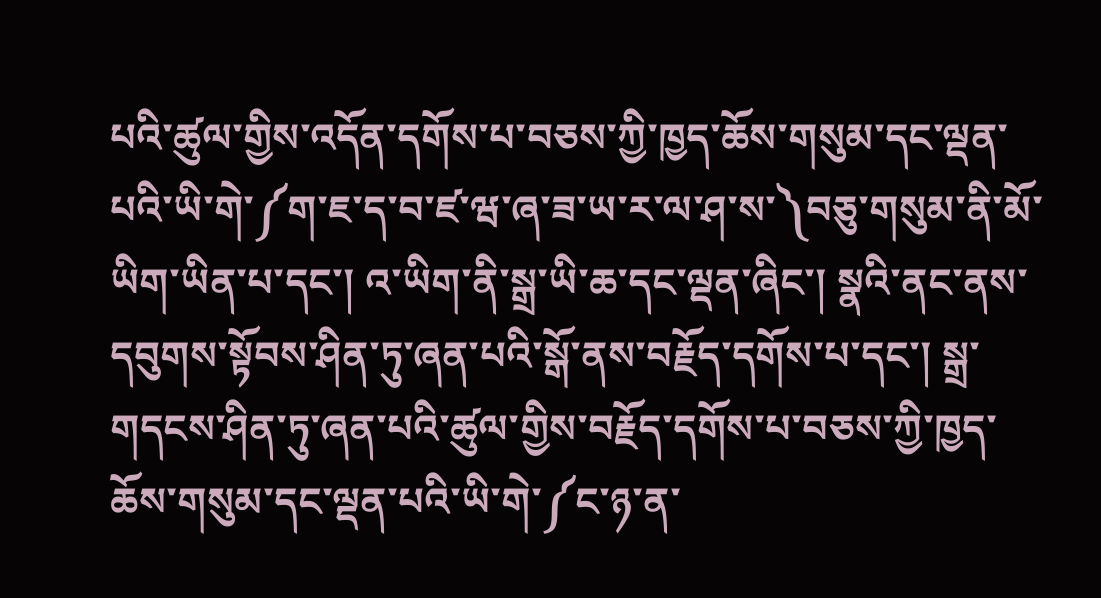པའི་ཚུལ་གྱིས་འདོན་དགོས་པ་བཅས་ཀྱི་ཁྱད་ཆོས་གསུམ་དང་ལྡན་པའི་ཡི་གེ་༼ག་ཇ་ད་བ་ཛ་ཝ་ཞ་ཟ་ཡ་ར་ལ་ཤ་ས་༽བཅུ་གསུམ་ནི་མོ་ཡིག་ཡིན་པ་དང་། འ་ཡིག་ནི་སྒྲ་ཡི་ཆ་དང་ལྡན་ཞིང་། སྣའི་ནང་ནས་དབུགས་སྟོབས་ཤིན་ཏུ་ཞན་པའི་སྒོ་ནས་བརྗོད་དགོས་པ་དང་། སྒྲ་གདངས་ཤིན་ཏུ་ཞན་པའི་ཚུལ་གྱིས་བརྗོད་དགོས་པ་བཅས་ཀྱི་ཁྱད་ཆོས་གསུམ་དང་ལྡན་པའི་ཡི་གེ་༼ང་ཉ་ན་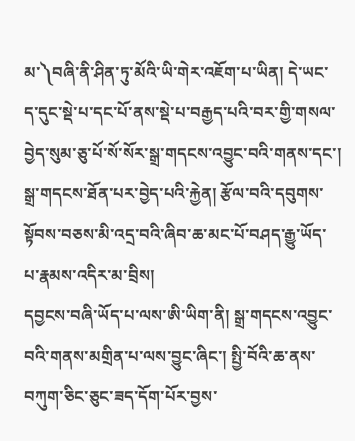མ་༽བཞི་ནི་ཤིན་ཏུ་མོའི་ཡི་གེར་འཇོག་པ་ཡིན། དེ་ཡང་ད་དུང་སྡེ་པ་དང་པོ་ནས་སྡེ་པ་བརྒྱད་པའི་བར་གྱི་གསལ་བྱེད་སུམ་ཅུ་པོ་སོ་སོར་སྒྲ་གདངས་འབྱུང་བའི་གནས་དང་། སྒྲ་གདངས་ཐོན་པར་བྱེད་པའི་རྐྱེན། རྩོལ་བའི་དབུགས་སྟོབས་བཅས་མི་འདྲ་བའི་ཞིབ་ཆ་མང་པོ་བཤད་རྒྱུ་ཡོད་པ་རྣམས་འདིར་མ་བྲིས།
དབྱངས་བཞི་ཡོད་པ་ལས་ཨི་ཡིག་ནི། སྒྲ་གདངས་འབྱུང་བའི་གནས་མགྲིན་པ་ལས་བྱུང་ཞིང་། སྤྱི་བོའི་ཆ་ནས་བཀུག་ཅིང་ཅུང་ཟད་དོག་པོར་བྱས་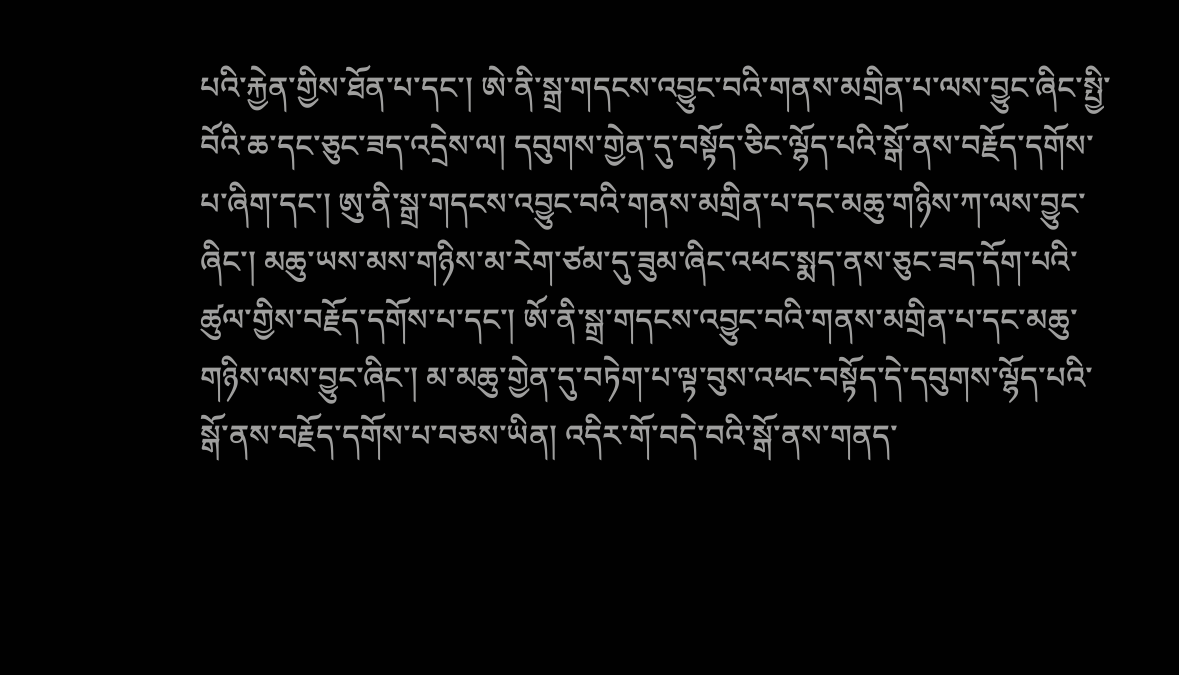པའི་རྐྱེན་གྱིས་ཐོན་པ་དང་། ཨེ་ནི་སྒྲ་གདངས་འབྱུང་བའི་གནས་མགྲིན་པ་ལས་བྱུང་ཞིང་སྤྱི་བོའི་ཆ་དང་ཅུང་ཟད་འདྲེས་ལ། དབུགས་གྱེན་དུ་བསྟོད་ཅིང་ལྷོད་པའི་སྒོ་ནས་བརྗོད་དགོས་པ་ཞིག་དང་། ཨུ་ནི་སྒྲ་གདངས་འབྱུང་བའི་གནས་མགྲིན་པ་དང་མཆུ་གཉིས་ཀ་ལས་བྱུང་ཞིང་། མཆུ་ཡས་མས་གཉིས་མ་རེག་ཙམ་དུ་ཟུམ་ཞིང་འཕང་སྨད་ནས་ཅུང་ཟད་དོག་པའི་ཚུལ་གྱིས་བརྗོད་དགོས་པ་དང་། ཨོ་ནི་སྒྲ་གདངས་འབྱུང་བའི་གནས་མགྲིན་པ་དང་མཆུ་གཉིས་ལས་བྱུང་ཞིང་། མ་མཆུ་གྱེན་དུ་བཏེག་པ་ལྟ་བུས་འཕང་བསྟོད་དེ་དབུགས་ལྷོད་པའི་སྒོ་ནས་བརྗོད་དགོས་པ་བཅས་ཡིན། འདིར་གོ་བདེ་བའི་སྒོ་ནས་གནད་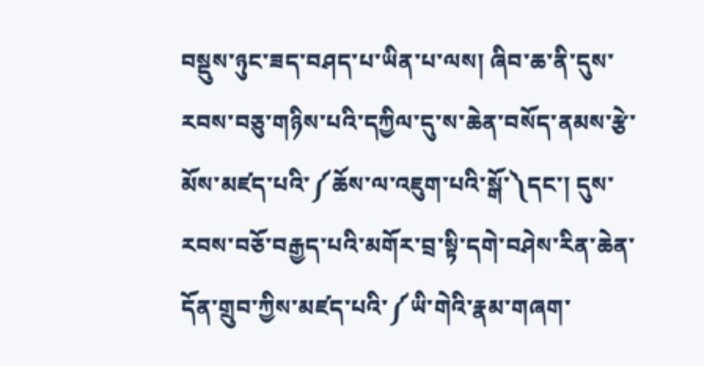བསྡུས་ཉུང་ཟད་བཤད་པ་ཡིན་པ་ལས། ཞིབ་ཆ་ནི་དུས་རབས་བཅུ་གཉིས་པའི་དཀྱིལ་དུ་ས་ཆེན་བསོད་ནམས་རྩེ་མོས་མཛད་པའི་༼ཆོས་ལ་འཇུག་པའི་སྒོ་༽དང་། དུས་རབས་བཅོ་བརྒྱད་པའི་མགོར་བྲ་སྟི་དགེ་བཤེས་རིན་ཆེན་དོན་གྲུབ་ཀྱིས་མཛད་པའི་༼ཡི་གེའི་རྣམ་གཞག་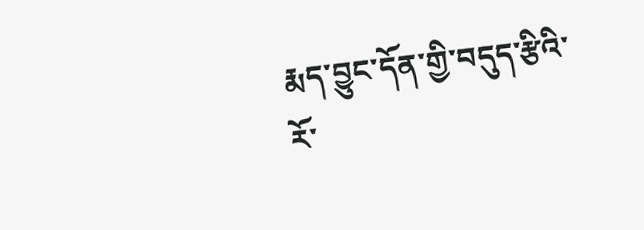རྨད་བྱུང་དོན་གྱི་བདུད་རྩིའི་རོ་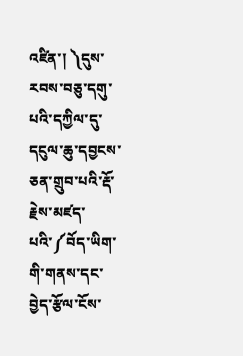འཛིན་། ༽དུས་རབས་བཅུ་དགུ་པའི་དཀྱིལ་དུ་དངུལ་ཆུ་དབྱངས་ཅན་གྲུབ་པའི་རྡོ་རྗེས་མཛད་པའི་༼བོད་ཡིག་གི་གནས་དང་བྱེད་རྩོལ་ངོས་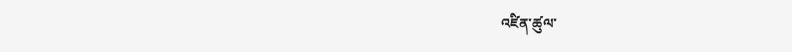འཛིན་ཚུལ་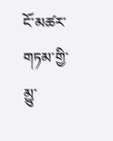ངོ་མཚར་གཏམ་གྱི་མྱུ་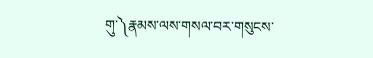གུ་༽རྣམས་ལས་གསལ་བར་གསུངས་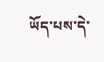ཡོད་པས་དེ་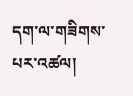དག་ལ་གཟིགས་པར་འཚལ།